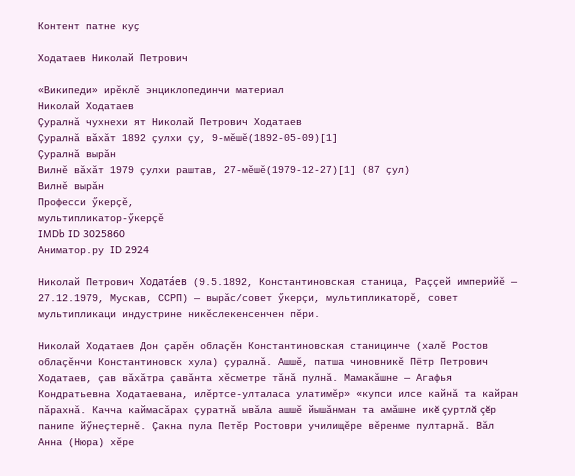Контент патне куҫ

Ходатаев Николай Петрович

«Википеди» ирĕклĕ энциклопединчи материал
Николай Ходатаев
Çуралнă чухнехи ят Николай Петрович Ходатаев
Çуралнă вăхăт 1892 çулхи çу, 9-мĕшĕ(1892-05-09)[1]
Çуралнă вырăн
Вилнĕ вăхăт 1979 çулхи раштав, 27-мĕшĕ(1979-12-27)[1] (87 çул)
Вилнĕ вырăн
Професси ӳкерçĕ,
мультипликатор-ӳкерçĕ
IMDb ID 3025860
Аниматор.ру ID 2924

Николай Петрович Ходата́ев (9.5.1892, Константиновская станица, Раççей империйĕ — 27.12.1979, Мускав, ССРП) — вырăс/совет ӳкерçи, мультипликаторĕ, совет мультипликаци индустрине никĕслекенсенчен пĕри.

Николай Ходатаев Дон çарĕн облаçĕн Константиновская станицинче (халĕ Ростов облаçĕнчи Константиновск хула) çуралнă. Ашшĕ, патша чиновникĕ Пётр Петрович Ходатаев, çав вăхăтра çавăнта хĕсметре тăнă пулнă. Мамакăшне — Агафья Кондратьевна Ходатаевана, илĕртсе-улталаса улатимĕр» «купси илсе кайнă та кайран пăрахнă. Качча каймасăрах çуратнă ывăла ашшĕ йышăнман та амăшне икĕ çуртлă çĕр панипе йӳнеçтернĕ. Çакна пула Петĕр Ростоври училищĕре вĕренме пултарнă. Вăл Анна (Нюра) хĕре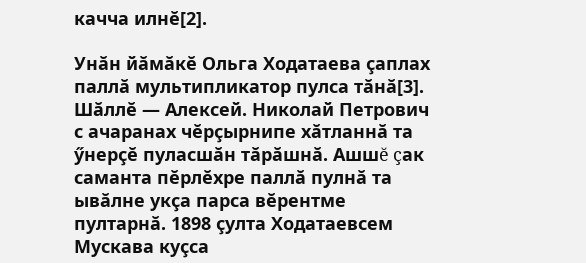качча илнĕ[2].

Унăн йăмăкĕ Ольга Ходатаева çаплах паллă мультипликатор пулса тăнă[3]. Шăллĕ — Алексей. Николай Петрович с ачаранах чĕрçырнипе хăтланнă та ӳнерçĕ пуласшăн тăрăшнă. Ашшĕ çак саманта пĕрлĕхре паллă пулнă та ывăлне укçа парса вĕрентме пултарнă. 1898 çулта Ходатаевсем Мускава куçса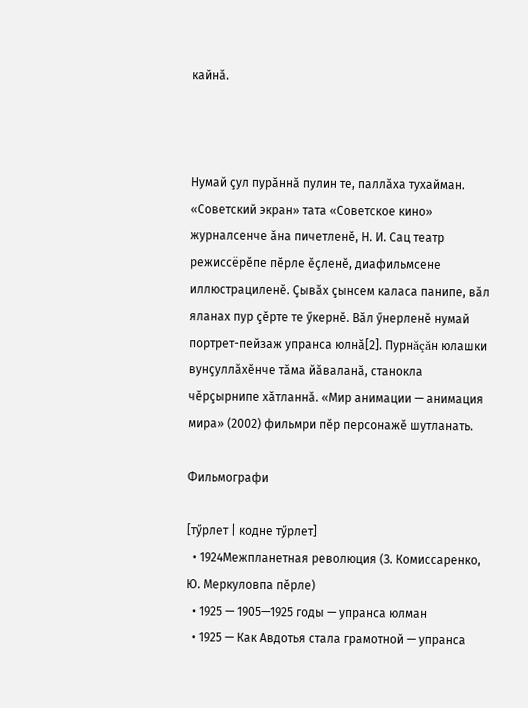кайнă.



Нумай çул пурăннă пулин те, паллăха тухайман. «Советский экран» тата «Советское кино» журналсенче ăна пичетленĕ, Н. И. Сац театр режиссёрĕпе пĕрле ĕçленĕ, диафильмсене иллюстрациленĕ. Çывăх çынсем каласа панипе, вăл яланах пур çĕрте те ӳкернĕ. Вăл ӳнерленĕ нумай портрет-пейзаж упранса юлнă[2]. Пурнăçăн юлашки вунçуллăхĕнче тăма йăваланă, станокла чĕрçырнипе хăтланнă. «Мир анимации — анимация мира» (2002) фильмри пĕр персонажĕ шутланать.

Фильмографи

[тӳрлет | кодне тӳрлет]
  • 1924Межпланетная революция (З. Комиссаренко, Ю. Меркуловпа пĕрле)
  • 1925 — 1905—1925 годы — упранса юлман
  • 1925 — Как Авдотья стала грамотной — упранса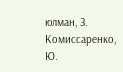юлман, З. Комиссаренко, Ю.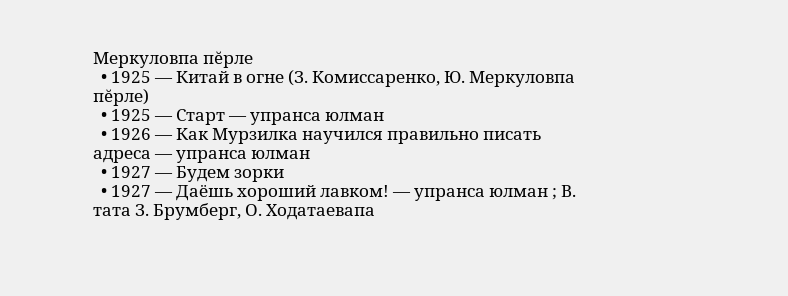Меркуловпа пĕрле
  • 1925 — Китай в огне (З. Комиссаренко, Ю. Меркуловпа пĕрле)
  • 1925 — Старт — упранса юлман
  • 1926 — Как Мурзилка научился правильно писать адреса — упранса юлман
  • 1927 — Будем зорки
  • 1927 — Даёшь хороший лавком! — упранса юлман ; В. тата З. Брумберг, О. Ходатаевапа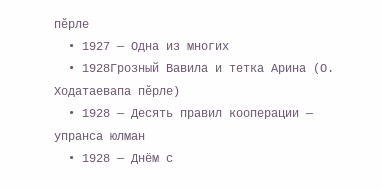пĕрле
  • 1927 — Одна из многих
  • 1928Грозный Вавила и тетка Арина (О. Ходатаевапа пĕрле)
  • 1928 — Десять правил кооперации — упранса юлман
  • 1928 — Днём с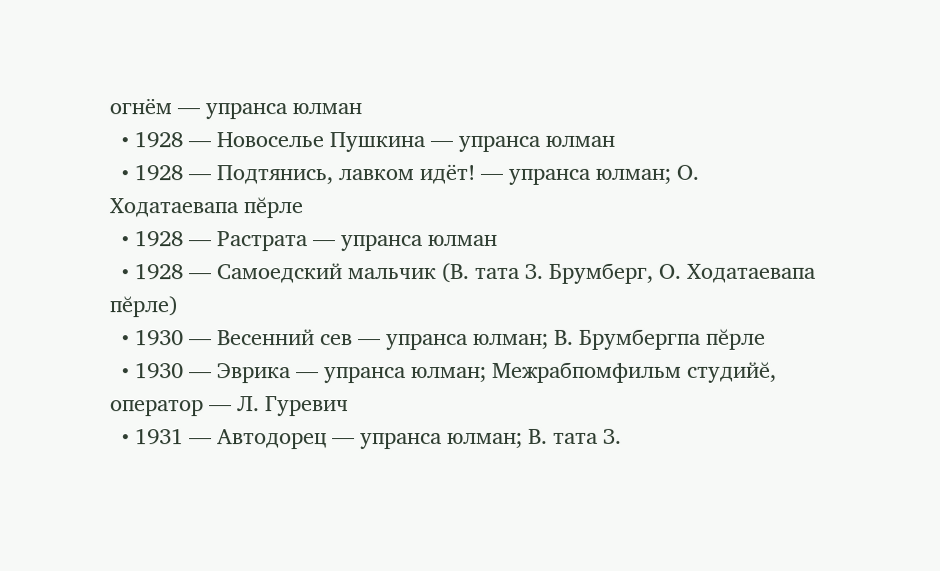огнём — упранса юлман
  • 1928 — Новоселье Пушкина — упранса юлман
  • 1928 — Подтянись, лавком идёт! — упранса юлман; О. Ходатаевапа пĕрле
  • 1928 — Растрата — упранса юлман
  • 1928 — Самоедский мальчик (В. тата З. Брумберг, О. Ходатаевапа пĕрле)
  • 1930 — Весенний сев — упранса юлман; В. Брумбергпа пĕрле
  • 1930 — Эврика — упранса юлман; Межрабпомфильм студийĕ, оператор — Л. Гуревич
  • 1931 — Автодорец — упранса юлман; В. тата З.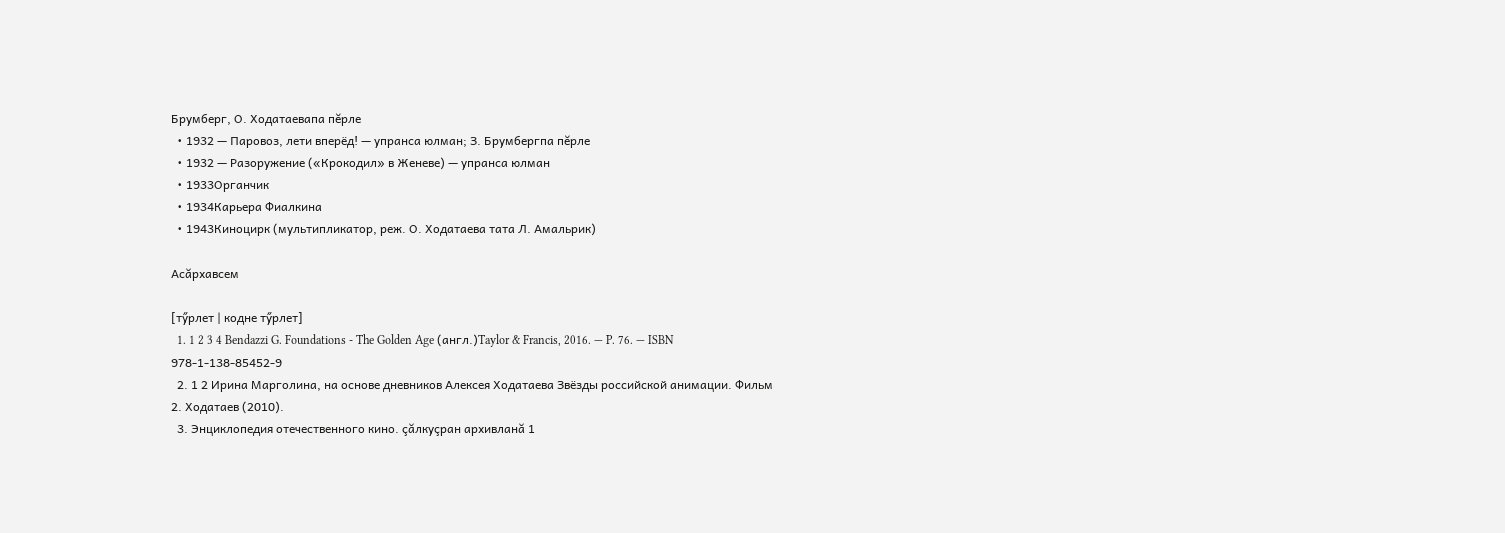Брумберг, О. Ходатаевапа пĕрле
  • 1932 — Паровоз, лети вперёд! — упранса юлман; З. Брумбергпа пĕрле
  • 1932 — Разоружение («Крокодил» в Женеве) — упранса юлман
  • 1933Органчик
  • 1934Карьера Фиалкина
  • 1943Киноцирк (мультипликатор, реж. О. Ходатаева тата Л. Амальрик)

Асăрхавсем

[тӳрлет | кодне тӳрлет]
  1. 1 2 3 4 Bendazzi G. Foundations - The Golden Age (англ.)Taylor & Francis, 2016. — P. 76. — ISBN 978-1-138-85452-9
  2. 1 2 Ирина Марголина, на основе дневников Алексея Ходатаева Звёзды российской анимации. Фильм 2. Ходатаев (2010).
  3. Энциклопедия отечественного кино. çăлкуçран архивланă 1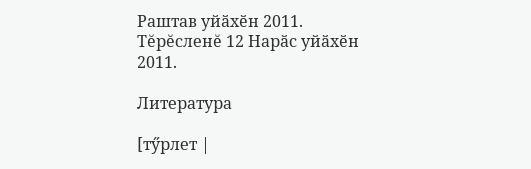Раштав уйӑхӗн 2011. Тĕрĕсленĕ 12 Нарӑс уйӑхӗн 2011.

Литература

[тӳрлет |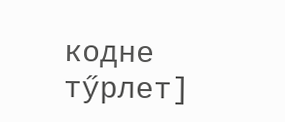кодне тӳрлет]